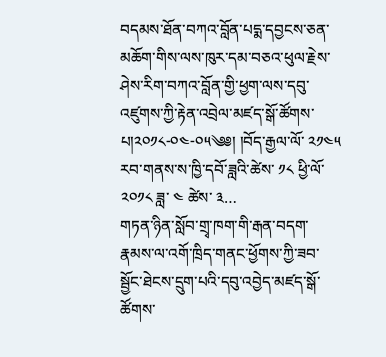བདམས་ཐོན་བཀའ་བློན་པདྨ་དབྱངས་ཅན་མཆོག་གིས་ལས་ཁུར་དམ་བཅའ་ཕུལ་རྗེས་ཤེས་རིག་བཀའ་བློན་གྱི་ཕྱག་ལས་དབུ་འཛུགས་ཀྱི་རྟེན་འབྲེལ་མཛད་སྒོ་ཚོགས་པ།༢༠༡༨-༠༤-༠༥༄༅། །བོད་རྒྱལ་ལོ་ ༢༡༤༥ རབ་གནས་ས་ཁྱི་དབོ་ཟླའི་ཚེས་ ༡༨ ཕྱི་ལོ་ ༢༠༡༨ ཟླ་ ༤ ཚེས་ ༣…
གཏན་ཉིན་སློབ་གྲྭ་ཁག་གི་རྒན་བདག་རྣམས་ལ་འགོ་ཁྲིད་གནང་ཕྱོགས་ཀྱི་ཟབ་སྦྱོང་ཐེངས་དྲུག་པའི་དབུ་འབྱེད་མཛད་སྒོ་ཚོགས་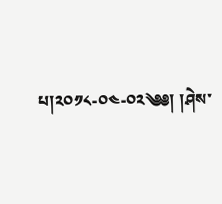པ།༢༠༡༨-༠༤-༠༢༄༅། །ཤེས་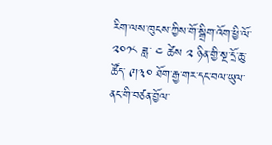རིག་ལས་ཁུངས་ཀྱིས་གོ་སྒྲིག་འོག་ཕྱི་ལོ་ ༢༠༡༨ ཟླ་ ༤ ཚེས ༢ ཉིན་གྱི་སྔ་དྲོ་ཆུ་ཚོད་ ༩།༣༠ ཐོག་རྒྱ་གར་དང་བལ་ཡུལ་ནང་གི་བཙན་བྱོལ་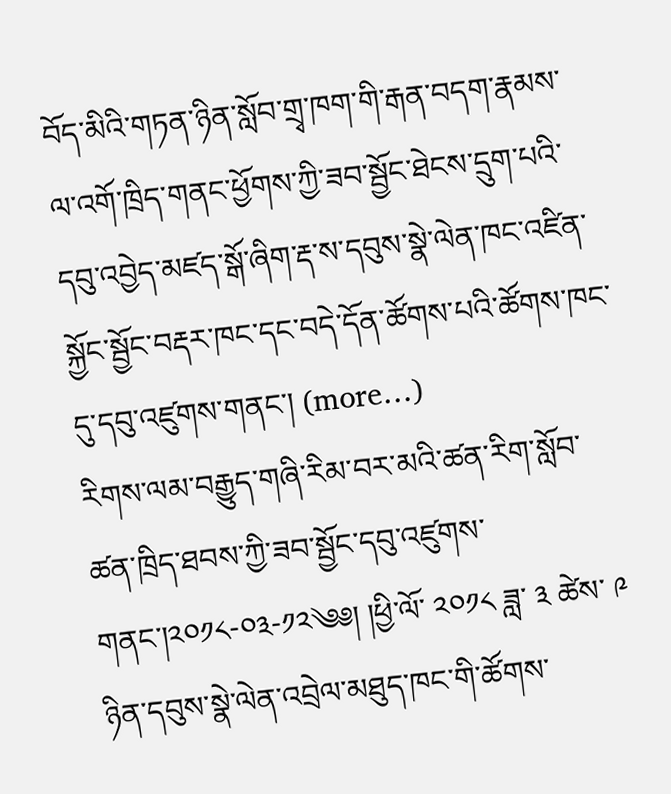བོད་མིའི་གཏན་ཉིན་སློབ་གྲྭ་ཁག་གི་རྒན་བདག་རྣམས་ལ་འགོ་ཁྲིད་གནང་ཕྱོགས་ཀྱི་ཟབ་སྦྱོང་ཐེངས་དྲུག་པའི་དབུ་འབྱེད་མཛད་སྒོ་ཞིག་རྡ་ས་དབུས་སྣེ་ལེན་ཁང་འཛིན་སྐྱོང་སྦྱོང་བརྡར་ཁང་དང་བདེ་དོན་ཚོགས་པའི་ཚོགས་ཁང་དུ་དབུ་འཛུགས་གནང་། (more…)
རིགས་ལམ་བརྒྱུད་གཞི་རིམ་བར་མའི་ཚན་རིག་སློབ་ཚན་ཁྲིད་ཐབས་ཀྱི་ཟབ་སྦྱོང་དབུ་འཛུགས་གནང་།༢༠༡༨-༠༣-༡༢༄༅། །ཕྱི་ལོ་ ༢༠༡༨ ཟླ་ ༣ ཚེས་ ༩ ཉིན་དབུས་སྣེ་ལེན་འབྲེལ་མཐུད་ཁང་གི་ཚོགས་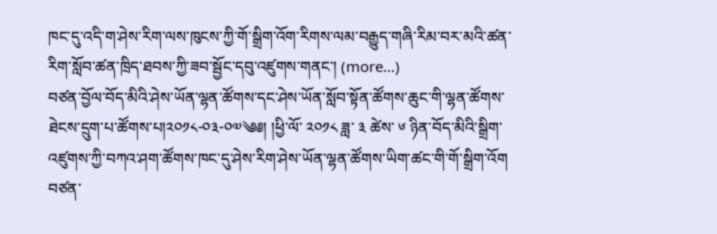ཁང་དུ་འདི་ག་ཤེས་རིག་ལས་ཁུངས་ཀྱི་གོ་སྒྲིག་འོག་རིགས་ལམ་བརྒྱུད་གཞི་རིམ་བར་མའི་ཚན་རིག་སློབ་ཚན་ཁྲིད་ཐབས་ཀྱི་ཟབ་སྦྱོང་དབུ་འཛུགས་གནང་། (more…)
བཙན་བྱོལ་བོད་མིའི་ཤེས་ཡོན་ལྷན་ཚོགས་དང་ཤེས་ཡོན་སློབ་སྟོན་ཚོགས་ཆུང་གི་ལྷན་ཚོགས་ཐེངས་དྲུག་པ་ཚོགས་པ།༢༠༡༨-༠༣-༠༧༄༅། །ཕྱི་ལོ་ ༢༠༡༨ ཟླ་ ༣ ཚེས་ ༦ ཉིན་བོད་མིའི་སྒྲིག་འཛུགས་ཀྱི་བཀའ་ཤག་ཚོགས་ཁང་དུ་ཤེས་རིག་ཤེས་ཡོན་ལྷན་ཚོགས་ཡིག་ཚང་གི་གོ་སྒྲིག་འོག བཙན་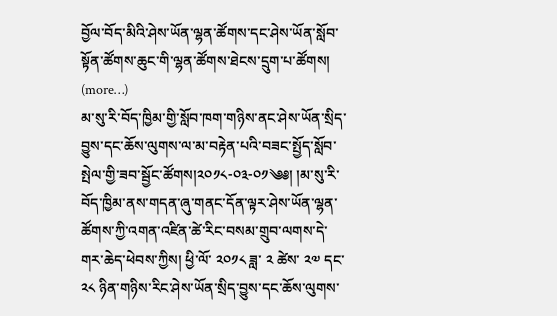བྱོལ་བོད་མིའི་ཤེས་ཡོན་ལྷན་ཚོགས་དང་ཤེས་ཡོན་སློབ་སྟོན་ཚོགས་ཆུང་གི་ལྷན་ཚོགས་ཐེངས་དྲུག་པ་ཚོགས། (more…)
མ་སུ་རི་བོད་ཁྱིམ་གྱི་སློབ་ཁག་གཉིས་ནང་ཤེས་ཡོན་སྲིད་བྱུས་དང་ཆོས་ལུགས་ལ་མ་བརྟེན་པའི་བཟང་སྤྱོད་སློབ་སྤེལ་གྱི་ཟབ་སྦྱོང་ཚོགས།༢༠༡༨-༠༣-༠༡༄༅། །མ་སུ་རི་བོད་ཁྱིམ་ནས་གདན་ཞུ་གནང་དོན་ལྟར་ཤེས་ཡོན་ལྷན་ཚོགས་ཀྱི་འགན་འཛིན་ཚེ་རིང་བསམ་གྲུབ་ལགས་དེ་གར་ཆེད་ཕེབས་ཀྱིས། ཕྱི་ལོ་ ༢༠༡༨ ཟླ་ ༢ ཚེས་ ༢༧ དང་ ༢༨ ཉིན་གཉིས་རིང་ཤེས་ཡོན་སྲིད་བྱུས་དང་ཆོས་ལུགས་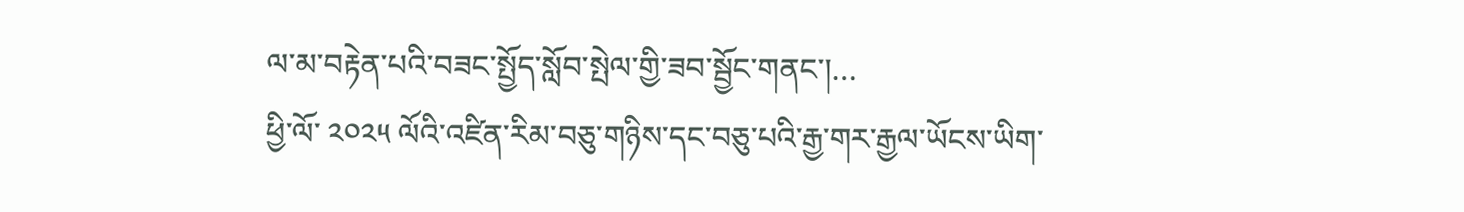ལ་མ་བརྟེན་པའི་བཟང་སྤྱོད་སློབ་སྤེལ་གྱི་ཟབ་སྦྱོང་གནང་།…
ཕྱི་ལོ་ ༢༠༢༥ ལོའི་འཛིན་རིམ་བཅུ་གཉིས་དང་བཅུ་པའི་རྒྱ་གར་རྒྱལ་ཡོངས་ཡིག་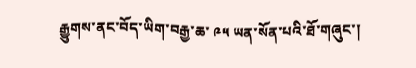རྒྱུགས་ནང་བོད་ཡིག་བརྒྱ་ཆ་ ༩༥ ཡན་སོན་པའི་ཐོ་གཞུང་།